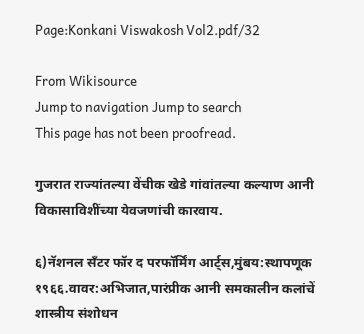Page:Konkani Viswakosh Vol2.pdf/32

From Wikisource
Jump to navigation Jump to search
This page has not been proofread.

गुजरात राज्यांतल्या वेंचीक खेडे गांवांतल्या कल्याण आनी विकासाविशींच्या येवजणांची कारवाय.

६)नॅशनल सॅंटर फॉर द परफॉर्मिंग आर्ट्स,मुंबय:स्थापणूक १९६६.वावर:अभिजात,पारंप्रीक आनी समकालीन कलांचें शास्त्रीय संशोधन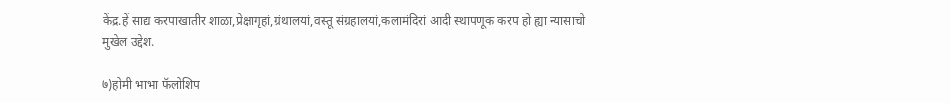केंद्र.हें साद्य करपाखातीर शाळा,प्रेक्षागृहां,ग्रंथालयां,वस्तू संग्रहालयां,कलामंदिरां आदी स्थापणूक करप हो ह्या न्यासाचो मुखेल उद्देश.

७)होमी भाभा फॅलोशिप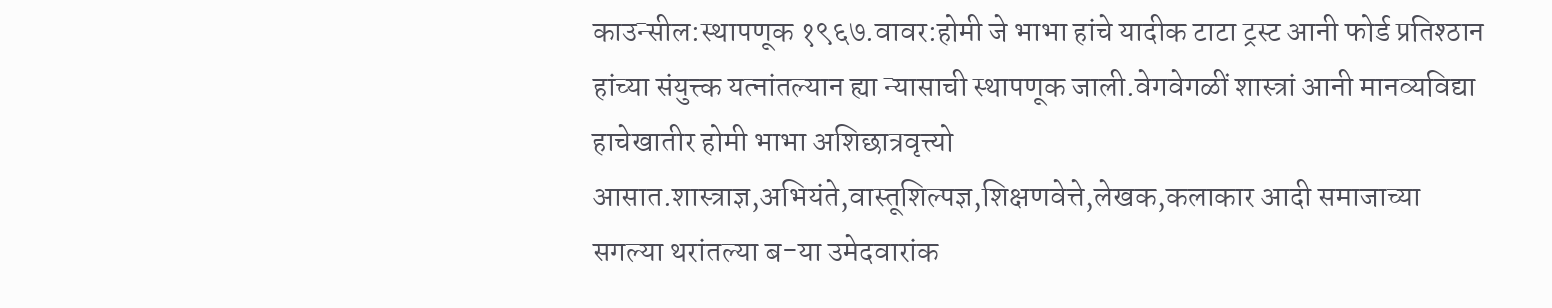काउन्सील:स्थापणूक १९६७.वावर:होमी जे भाभा हांचे यादीक टाटा ट्रस्ट आनी फोर्ड प्रतिश्ठान हांच्या संयुत्त्क यत्नांतल्यान ह्या न्यासाची स्थापणूक जाली.वेगवेगळीं शास्त्रां आनी मानव्यविद्या हाचेखातीर होमी भाभा अशिछात्रवृत्त्यो आसात.शास्त्राज्ञ,अभियंते,वास्तूशिल्पज्ञ,शिक्षणवेत्ते,लेखक,कलाकार आदी समाजाच्या सगल्या थरांतल्या ब-या उमेदवारांक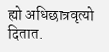ह्यो अधिछात्रवृत्यो दितात.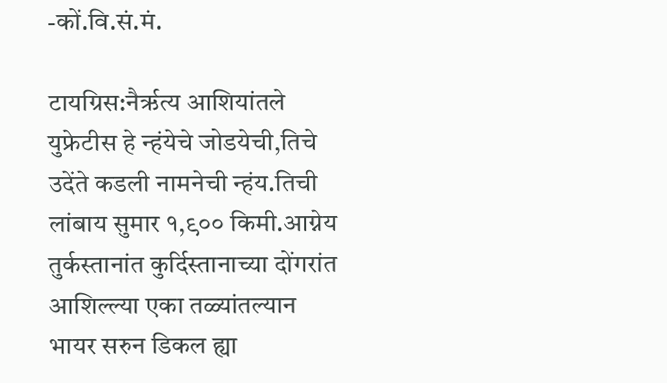-कों.वि.सं.मं.

टायग्रिस:नैर्ऋत्य आशियांतले युफ्रेटीस हे न्हंयेचे जोडयेची,तिचे उदेंते कडली नामनेची न्हंय.तिची लांबाय सुमार १,९०० किमी.आग्नेय तुर्कस्तानांत कुर्दिस्तानाच्या दोंगरांत आशिल्ल्या एका तळ्यांतल्यान भायर सरुन डिकल ह्या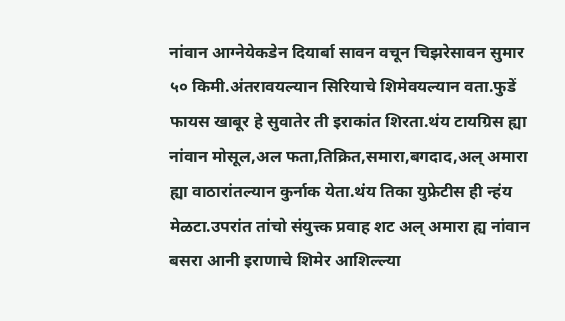नांवान आग्नेयेकडेन दियार्बा सावन वचून चिझरेसावन सुमार ५० किमी.अंतरावयल्यान सिरियाचे शिमेवयल्यान वता.फुडें फायस खाबूर हे सुवातेर ती इराकांत शिरता.थंय टायग्रिस ह्या नांवान मोसूल,अल फता,तिक्रित,समारा,बगदाद,अल् अमारा ह्या वाठारांतल्यान कुर्नाक येता.थंय तिका युफ्रेटीस ही न्हंय मेळटा.उपरांत तांचो संयुत्त्क प्रवाह शट अल् अमारा ह्य नांवान बसरा आनी इराणाचे शिमेर आशिल्ल्या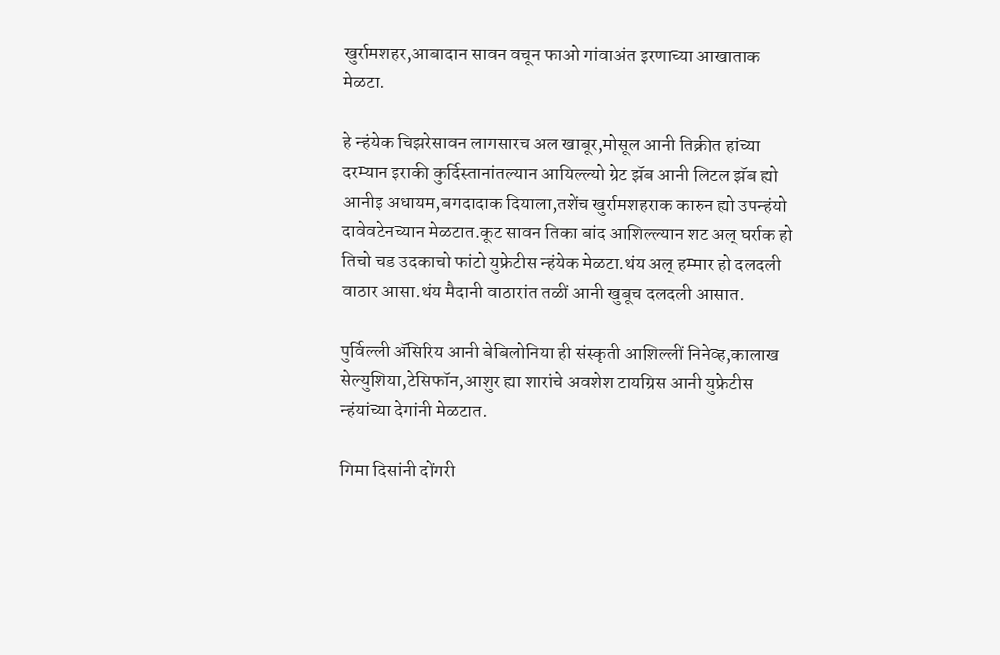खुर्रामशहर,आबादान सावन वचून फाओ गांवाअंत इरणाच्या आखाताक मेळटा.

हे न्हंयेक चिझरेसावन लागसारच अल खाबूर,मोसूल आनी तिक्रीत हांच्या दरम्यान इराकी कुर्दिस्तानांतल्यान आयिल्ल्यो ग्रेट झॅब आनी लिटल झॅब ह्यो आनीइ अधायम,बगदादाक दियाला,तशेंच खुर्रामशहराक कारुन ह्यो उपन्हंयो दावेवटेनच्यान मेळटात.कूट सावन तिका बांद आशिल्ल्यान शट अल् घर्राक हो तिचो चड उदकाचो फांटो युफ्रेटीस न्हंयेक मेळटा.थंय अल् हम्मार हो दलदली वाठार आसा.थंय मैदानी वाठारांत तळीं आनी खुबूच दलदली आसात.

पुर्विल्ली ॲसिरिय आनी बेबिलोनिया ही संस्कृती आशिल्लीं निनेव्ह,कालाख सेल्युशिया,टेसिफॉन,आशुर ह्या शारांचे अवशेश टायग्रिस आनी युफ्रेटीस न्हंयांच्या देगांनी मेळटात.

गिमा दिसांनी दोंगरी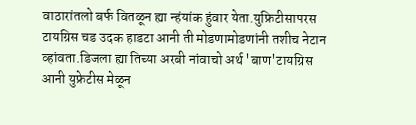वाठारांतलो बर्फ वितळून ह्या न्हंयांक हुंवार येता.युफ्रिटीसापरस टायग्रिस चड उदक हाडटा आनी ती मोडणामोडणांनी तशीच नेटान व्हांवता.डिजला ह्या तिच्या अरबी नांवाचो अर्थ 'बाण'टायग्रिस आनी युफ्रेटीस मेळून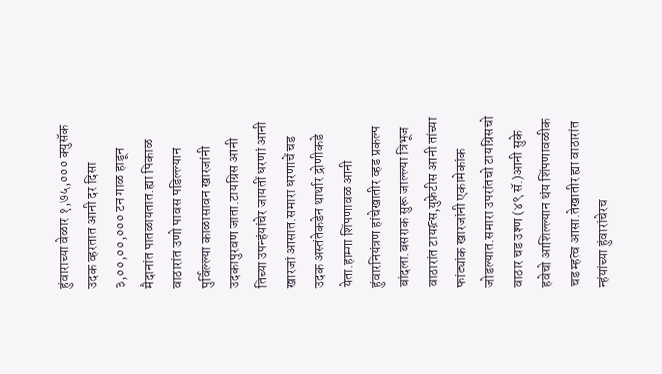हुंवाराच्या वेळार १,७५,००० क्युसॅक उदक व्हरतात आनी दर दिसा ३,००,००,००० टन गाळ हाडून मैदानांत पातळायतात.ह्या पिकाळ वाठारांत उणो पावस पडिल्ल्यान पुर्विल्ल्या काळासावन खारजांनी उदकापुरवण जाता.टायग्रिस आनी तिच्या उपन्हंयांचेर जायतीं धरणां आनी खारजां आसात.समारा धरणाचें चड उदक अस्तंतेकडेन थार्थार द्रोणीकडे येता.हाम्गा शिंपणावळ आनी हुंवारनियंत्रण हांचेखातीर व्हड प्रकल्प बांदला.बसराक सुरू जाल्ल्या त्रिभूज वाठारांत टायग्र्त्स,युफ्रेटीस आनी तांच्या फांट्यांक खारजांनी एकामेकांक जोडल्यात.समारा उपरांतचो टायग्रिसचो वाठार चड उश्ण (४९ सॅ.)आनी सुके हवेचो आशिल्ल्यान थंय शिंपणावळीक चड म्हत्व आसा.तेखातीर ह्या वाठारांत न्हंयांच्या हुंवारांचेरच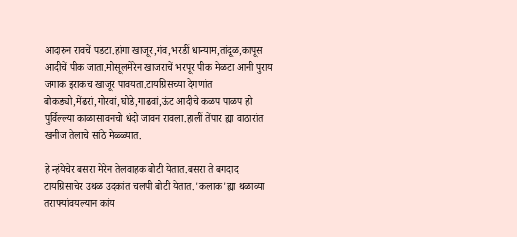आदारुन रावचें पडटा.हांगा खाजूर,गंव,भरडीं धान्याम,तांदूळ,कापूस आदीचें पीक जाता.मोसूलमेरेन खाजराचें भरपूर पीक मेळटा आनी पुराय जगाक इराकच खाजूर पावयता.टायग्रिसच्या देगणांत बोकड्यो,मेंढरां,गोरवां,घोडे,गाढवां,ऊंट आदीचे कळप पाळप हो पुर्विल्ल्या काळासावनचो धंदो जावन रावला.हालीं तेंपार ह्या वाठारांत खनीज तेलाचे सांठे मेळ्ळ्यात.

हे न्हंयेचेर बसरा मेरेन तेलवाहक बोटी येतात.बसरा ते बगदाद टायग्रिसाचेर उथळ उदकांत चलपी बोटी येतात.'कलाक'ह्या थळाव्या तराफ्यांवयल्यान कांय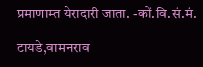प्रमाणाम्त येरादारी जाता. -कों.वि.सं.मं.

टायडे,वामनराव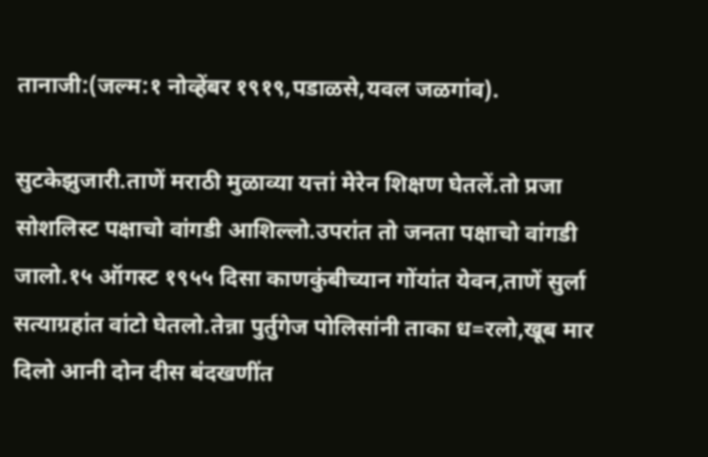तानाजी:(जल्म:१ नोव्हेंबर १९१९,पडाळसे,यवल जळगांव).

सुटकेझुजारी.ताणें मराठी मुळाव्या यत्तां मेरेन शिक्षण घेतलें.तो प्रजा सोशलिस्ट पक्षाचो वांगडी आशिल्लो.उपरांत तो जनता पक्षाचो वांगडी जालो.१५ ऑगस्ट १९५५ दिसा काणकुंबीच्यान गोंयांत येवन,ताणें सुर्ला सत्याग्रहांत वांटो घेतलो.तेन्ना पुर्तुगेज पोलिसांनी ताका ध=रलो,खूब मार दिलो आनी दोन दीस बंदखणींत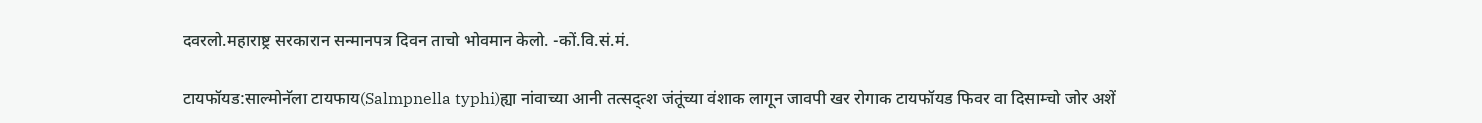दवरलो.महाराष्ट्र सरकारान सन्मानपत्र दिवन ताचो भोवमान केलो. -कों.वि.सं.मं.

टायफॉयड:साल्मोनॅला टायफाय(Salmpnella typhi)ह्या नांवाच्या आनी तत्सद्त्श जंतूंच्या वंशाक लागून जावपी खर रोगाक टायफॉयड फिवर वा दिसाम्चो जोर अशें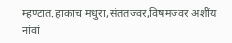म्हण्टात.हाकाच मधुरा,संततज्वर,विषमज्वर अशींय नांवां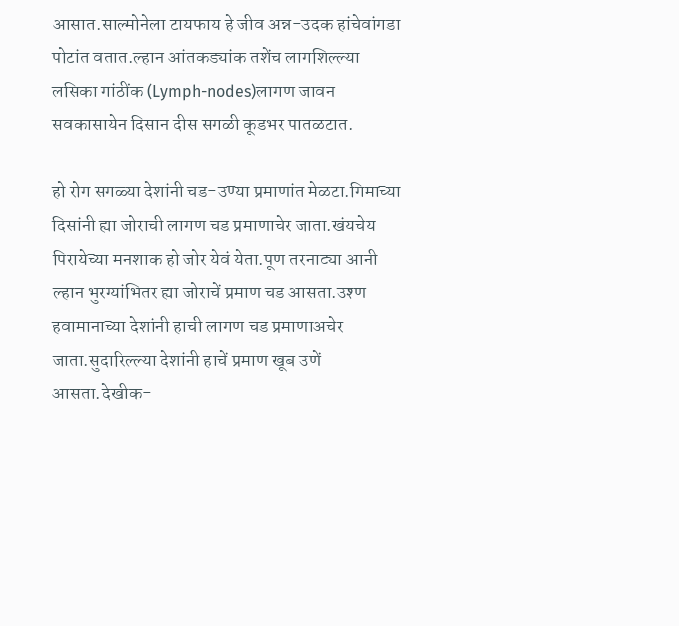आसात.साल्मोनेला टायफाय हे जीव अन्न-उदक हांचेवांगडा पोटांत वतात.ल्हान आंतकड्यांक तशेंच लागशिल्ल्या लसिका गांठींक (Lymph-nodes)लागण जावन सवकासायेन दिसान दीस सगळी कूडभर पातळटात.

हो रोग सगळ्या देशांनी चड-उण्या प्रमाणांत मेळटा.गिमाच्या दिसांनी ह्या जोराची लागण चड प्रमाणाचेर जाता.खंयचेय पिरायेच्या मनशाक हो जोर येवं येता.पूण तरनाट्या आनी ल्हान भुरग्यांभितर ह्या जोराचें प्रमाण चड आसता.उश्ण हवामानाच्या देशांनी हाची लागण चड प्रमाणाअचेर जाता.सुदारिल्ल्या देशांनी हाचें प्रमाण खूब उणें आसता.देखीक-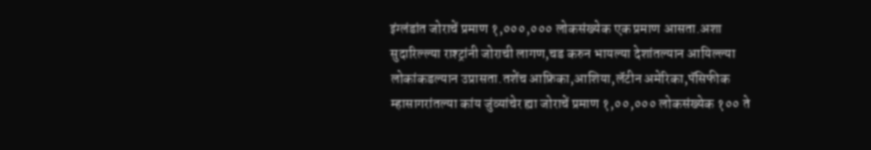इंग्लंडांत जोराचें प्रमाण १,०००,००० लोकसंख्येक एक प्रमाण आसता.अशा सुदारिल्ल्या राश्ट्रांनी जोराची लागण,चड करुन भायल्या देशांतल्यान आयिल्ल्या लोकांकडल्यान उप्रासता.तशेंच आफ्रिका,आशिया,लॅटीन अमेरिका,पॅसिफीक म्हासागरांतल्या कांय जुंव्यांचेर ह्या जोराचें प्रमाण १,००,००० लोकसंख्येक १०० ते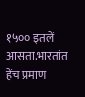१५०० इतलें आसता.भारतांत हेंच प्रमाण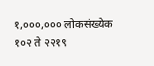१,०००,००० लोकसंख्येक १०२ ते २२१९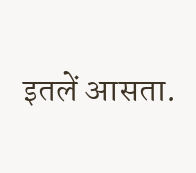इतलें आसता.